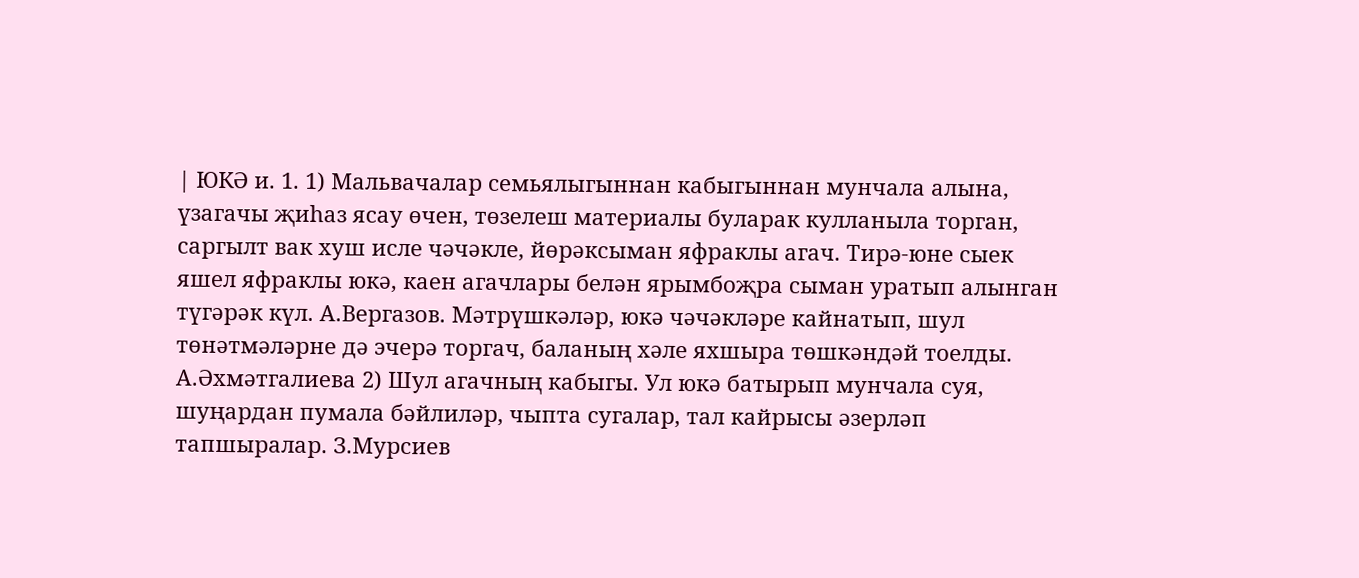| ЮКӘ и. 1. 1) Мальвачалар семьялыгыннан кабыгыннан мунчала алына, үзагачы җиһаз ясау өчен, төзелеш материалы буларак кулланыла торган, саргылт вак хуш исле чәчәкле, йөрәксыман яфраклы агач. Тирә-юне сыек яшел яфраклы юкә, каен агачлары белән ярымбоҗра сыман уратып алынган түгәрәк күл. А.Вергазов. Мәтрүшкәләр, юкә чәчәкләре кайнатып, шул төнәтмәләрне дә эчерә торгач, баланың хәле яхшыра төшкәндәй тоелды. А.Әхмәтгалиева 2) Шул агачның кабыгы. Ул юкә батырып мунчала суя, шуңардан пумала бәйлиләр, чыпта сугалар, тал кайрысы әзерләп тапшыралар. З.Мурсиев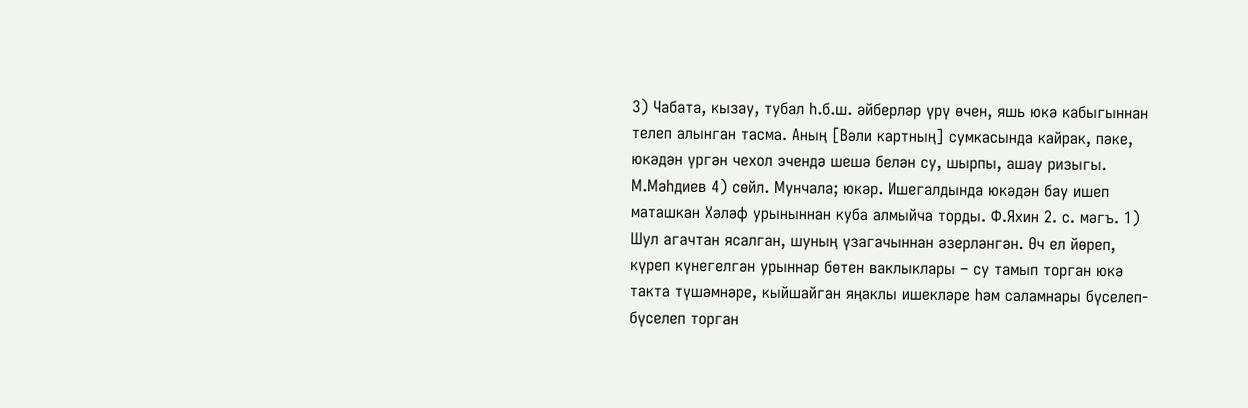3) Чабата, кызау, тубал һ.б.ш. әйберләр үрү өчен, яшь юкә кабыгыннан телеп алынган тасма. Аның [Вәли картның] сумкасында кайрак, пәке, юкәдән үргән чехол эчендә шешә белән су, шырпы, ашау ризыгы. М.Мәһдиев 4) сөйл. Мунчала; юкәр. Ишегалдында юкәдән бау ишеп маташкан Хәләф урыныннан куба алмыйча торды. Ф.Яхин 2. с. мәгъ. 1) Шул агачтан ясалган, шуның үзагачыннан әзерләнгән. Өч ел йөреп, күреп күнегелгән урыннар бөтен ваклыклары – су тамып торган юкә такта түшәмнәре, кыйшайган яңаклы ишекләре һәм саламнары бүселеп-бүселеп торган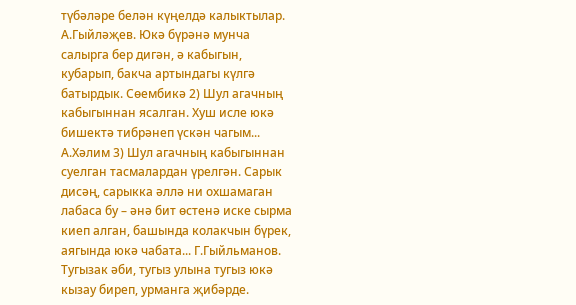түбәләре белән күңелдә калыктылар. А.Гыйләҗев. Юкә бүрәнә мунча салырга бер дигән, ә кабыгын, кубарып, бакча артындагы күлгә батырдык. Сөембикә 2) Шул агачның кабыгыннан ясалган. Хуш исле юкә бишектә тибрәнеп үскән чагым... А.Хәлим 3) Шул агачның кабыгыннан суелган тасмалардан үрелгән. Сарык дисәң, сарыкка әллә ни охшамаган лабаса бу – әнә бит өстенә иске сырма киеп алган, башында колакчын бүрек, аягында юкә чабата... Г.Гыйльманов. Тугызак әби, тугыз улына тугыз юкә кызау биреп, урманга җибәрде.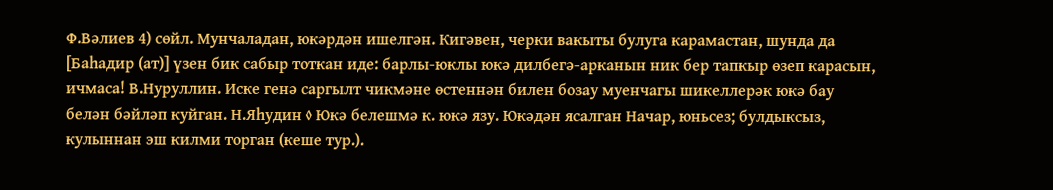Ф.Вәлиев 4) сөйл. Мунчаладан, юкәрдән ишелгән. Кигәвен, черки вакыты булуга карамастан, шунда да [Баһадир (ат)] үзен бик сабыр тоткан иде: барлы-юклы юкә дилбегә-арканын ник бер тапкыр өзеп карасын, ичмаса! В.Нуруллин. Иске генә саргылт чикмәне өстеннән билен бозау муенчагы шикеллерәк юкә бау белән бәйләп куйган. Н.Яһудин ◊ Юкә белешмә к. юкә язу. Юкәдән ясалган Начар, юньсез; булдыксыз, кулыннан эш килми торган (кеше тур.).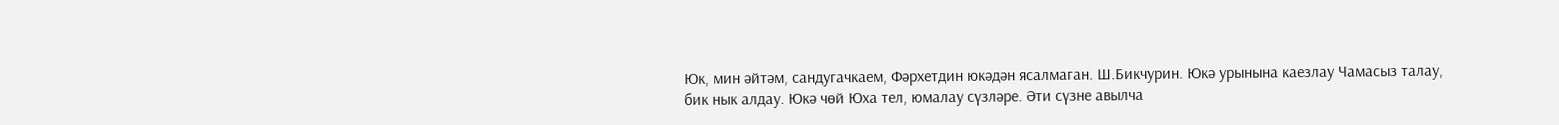Юк, мин әйтәм, сандугачкаем, Фәрхетдин юкәдән ясалмаган. Ш.Бикчурин. Юкә урынына каезлау Чамасыз талау, бик нык алдау. Юкә чөй Юха тел, юмалау сүзләре. Әти сүзне авылча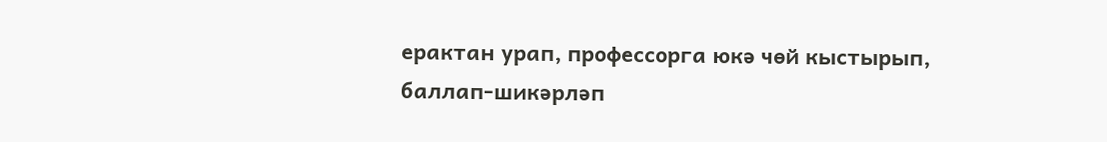ерактан урап, профессорга юкә чөй кыстырып, баллап-шикәрләп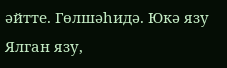әйтте. Гөлшәһидә. Юкә язу Ялган язу,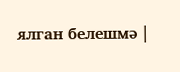ялган белешмә |